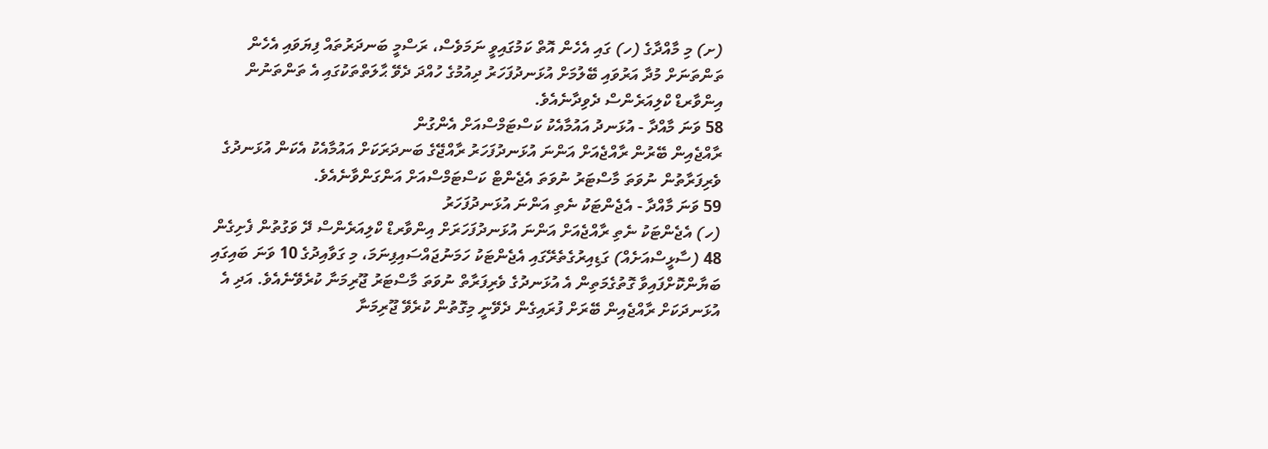(ށ) މި މާއްދާގެ (ހ) ގައި އެހެން އޮތް ކަމުގައިވީ ނަމަވެސް، ރަސްމީ ބަނދަރުތައް ފިޔަވައި އެހެން ތަންތަނަށް މުދާ އަރުވައި ބޭލުމަށް އުޅަނދުފަހަރު ދިއުމުގެ ހުއްދަ ދެވޭ ޙާލަތްތަކުގައި އެ ތަންތަނުން އިންވާރޑް ކްލިއަރެންސް ދެވިދާނެއެވެ.
58 ވަނަ މާއްދާ - އުޅަނދު އައުމާއެކު ކަސްޓަމްސްއަށް އެންގުން
ރާއްޖެއިން ބޭރުން ރާއްޖެއަށް އަންނަ އުޅަނދުފަހަރު ރާއްޖޭގެ ބަނދަރަކަށް އައުމާއެކު އެކަން އުޅަނދުގެ ވެރިފަރާތުން ނުވަތަ މާސްޓަރު ނުވަތަ އެޖެންޓް ކަސްޓަމްސްއަށް އަންގަންވާނެއެވެ.
59 ވަނަ މާއްދާ - އެޖެންޓަކު ނެތި އަންނަ އުޅަނދުފަހަރު
(ހ) އެޖެންޓަކު ނެތި ރާއްޖެއަށް އަންނަ އުޅަނދުފަހަރަށް އިންވާރޑް ކްލިއަރެންސް ދޭ ވަގުތުން ފެށިގެން 48 (ސާޅީސްއަށެއް) ގަޑިއިރުގެތެރޭގައި އެޖެންޓަކު ހަމަނުޖައްސައިފިނަމަ، މި ގަވާއިދުގެ 10 ވަނަ ބައިގައި ބަޔާންކޮށްފައިވާ ގޮތުގެމަތިން އެ އުޅަނދުގެ ވެރިފަރާތް ނުވަތަ މާސްޓަރު ޖޫރިމަނާ ކުރެވޭނެއެވެ. އަދި އެ އުޅަނދަކަށް ރާއްޖެއިން ބޭރަށް ފުރައިގެން ދެވޭނީ މިގޮތުން ކުރެވޭ ޖޫރިމަނާ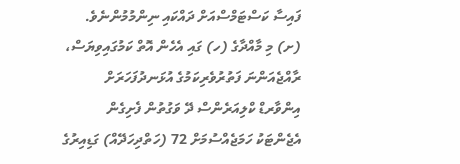ފައިސާ ކަސްޓަމްސްއަށް ދައްކައި ނިންމުމުންނެވެ.
(ށ) މި މާއްދާގެ (ހ) ގައި އެހެން އޮތް ކަމުގައިވިޔަސް، ރާއްޖެއަންނަ ފަތުރުވެރިކަމުގެ އުޅަނދުފަހަރަށް އިންވާރޑް ކްލިއަރެންސް ދޭ ވަގުތުން ފެށިގެން އެޖެންޓަކު ހަމަޖެއްސުމަށް 72 (ހަތްދިހަދޭއް) ގަޑިއިރުގެ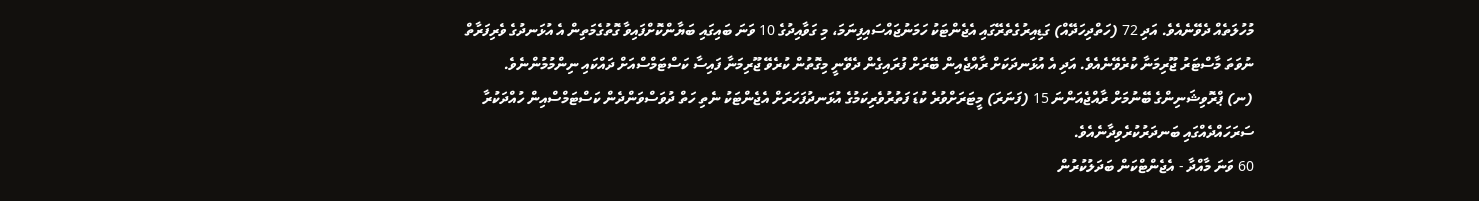މުހުލަތެއް ދެވޭނެއެވެ. އަދި 72 (ހަތްދިހަދޭއް) ގަޑިއިރުގެތެރޭގައި އެޖެންޓަކު ހަމަނުޖައްސައިފިނަމަ، މި ގަވާއިދުގެ 10 ވަނަ ބައިގައި ބަޔާންކޮށްފައިވާ ގޮތުގެމަތިން އެ އުޅަނދުގެ ވެރިފަރާތް ނުވަތަ މާސްޓަރު ޖޫރިމަނާ ކުރެވޭނެއެވެ. އަދި އެ އުޅަނދަކަށް ރާއްޖެއިން ބޭރަށް ފުރައިގެން ދެވޭނީ މިގޮތުން ކުރެވޭ ޖޫރިމަނާ ފައިސާ ކަސްޓަމްސްއަށް ދައްކައި ނިންމުމުންނެވެ.
(ނ) ޕްރޮވިޝަނިންގެ ބޭނުމަށް ރާއްޖެއަންނަ 15 (ފަނަރަ) މީޓަރަށްވުރެ ކުޑަ ފަތުރުވެރިކަމުގެ އުޅަނދުފަހަރަށް އެޖެންޓަކު ނެތި ހަތް ދުވަސްވަންދެން ކަސްޓަމްސްއިން ހުއްދަކުރާ ސަރަހައްދެއްގައި ބަނދަރުކުރެވިދާނެއެވެ.
60 ވަނަ މާއްދާ - އެޖެންޓްކަން ބަދަލުކުރުން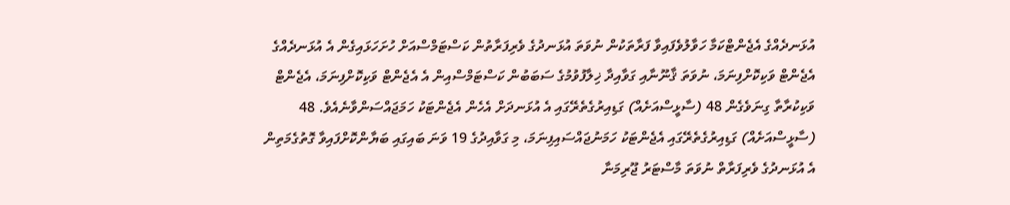އުޅަނދެއްގެ އެޖެންޓްކަމާ ހަވާލުވެފައިވާ ފަރާތަކުން ނުވަތަ އުޅަނދުގެ ވެރިފަރާތުން ކަސްޓަމްސްއަށް ހުށަހަޅައިގެން އެ އުޅަނދެއްގެ އެޖެންޓް ވަކިކޮށްފިނަމަ، ނުވަތަ ޤާނޫނާއި ގަވާއިދާ ޚިލާފުވުމުގެ ސަބަބުން ކަސްޓަމްސްއިން އެ އެޖެންޓް ވަކިކޮށްފިނަމަ، އެޖެންޓް ވަކިކުރާތާ ގިނަވެގެން 48 (ސާޅީސްއަށެއް) ގަޑިއިރުގެތެރޭގައި އެ އުޅަނދަށް އެހެން އެޖެންޓަކު ހަމަޖައްސަންވާނެއެވެ. 48 (ސާޅީސްއަށެއް) ގަޑިއިރުގެތެރޭގައި އެޖެންޓަކު ހަމަނުޖައްސައިފިނަމަ، މި ގަވާއިދުގެ 19 ވަނަ ބައިގައި ބަޔާންކޮށްފައިވާ ގޮތުގެމަތިން އެ އުޅަނދުގެ ވެރިފަރާތް ނުވަތަ މާސްޓަރު ޖޫރިމަނާ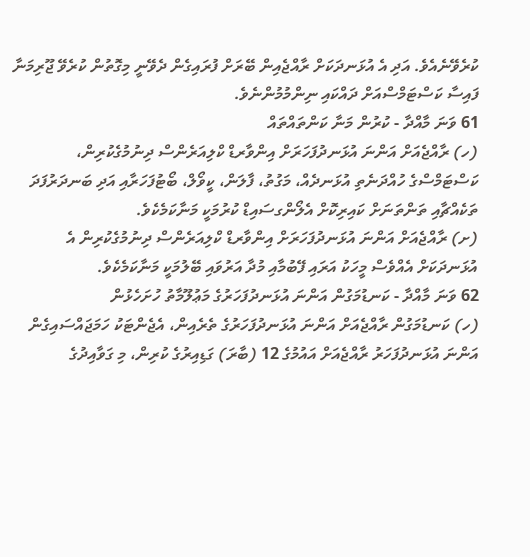ކުރެވޭނެއެވެ. އަދި އެ އުޅަނދަކަށް ރާއްޖެއިން ބޭރަށް ފުރައިގެން ދެވޭނީ މިގޮތުން ކުރެވޭ ޖޫރިމަނާ ފައިސާ ކަސްޓަމްސްއަށް ދައްކައި ނިންމުމުންނެވެ.
61 ވަނަ މާއްދާ - ކުރުން މަނާ ކަންތައްތައް
(ހ) ރާއްޖެއަށް އަންނަ އުޅަނދުފަހަރަށް އިންވާރޑް ކްލިއަރެންސް ދިނުމުގެކުރިން، ކަސްޓަމްސްގެ ހުއްދަނެތި އުޅަނދެއް، މަގުތު، ފާލަން، ކީވޯލް، ބޯޓުފަހަރާއި އަދި ބަނދަރުފަދަ ތަކެއްޗާއި ތަންތަނަށް ކައިރިކޮށް އެލޯންގސައިޑް ކުރުމަކީ މަނާކަމެކެވެ.
(ށ) ރާއްޖެއަށް އަންނަ އުޅަނދުފަހަރަށް އިންވާރޑް ކްލިއަރެންސް ދިނުމުގެކުރިން އެ އުޅަނދަކަށް އެއްވެސް މީހަކު އަރައި ފޭބުމާއި މުދާ އަރުވައި ބޭލުމަކީ މަނާކަމެކެވެ.
62 ވަނަ މާއްދާ - ކަނޑުމަގުން އަންނަ އުޅަނދުފަހަރުގެ މަޢުލޫމާތު ހުށަހެޅުން
(ހ) ކަނޑުމަގުން ރާއްޖެއަށް އަންނަ އުޅަނދުފަހަރުގެ ތެރެއިން، އެޖެންޓަކު ހަމަޖައްސައިގެން އަންނަ އުޅަނދުފަހަރު ރާއްޖެއަށް އައުމުގެ 12 (ބާރަ) ގަޑިއިރުގެ ކުރިން، މި ގަވާއިދުގެ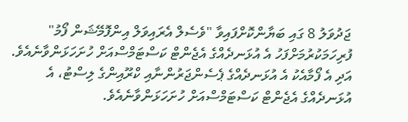ޖަދުވަލު 8 ގައި ބަޔާންކޮށްފައިވާ "ވެސެލް އެރައިވަލް އިންފޮމޭޝަން ފޯމު" ފުރިހަމަކުރުމަށްފަހު އެ އުޅަނދެއްގެ އެޖެންޓް ކަސްޓަމްސްއަށް ހުށަހަޅަންވާނެއެވެ. އަދި އެ ފޯމާއެކު އެ އުޅަނދެއްގެ ޕެސެންޖަރުންނާއި ކްރޫއިންގެ ލިސްޓު، އެ އުޅަނދެއްގެ އެޖެންޓް ކަސްޓަމްސްއަށް ހުށަހަޅަންވާނެއެވެ.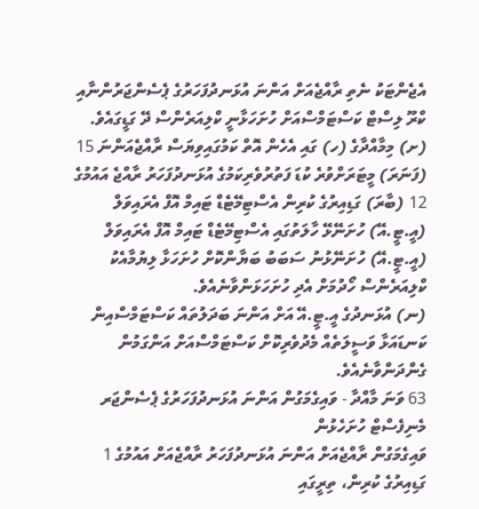އެޖެންޓަކު ނެތި ރާއްޖެއަށް އަންނަ އުޅަނދުފަހަރުގެ ޕެސެންޖަރުންނާއި ކްރޫ ލިސްޓް ކަސްޓަމްސްއަށް ހުށަހަޅާނީ ކްލިއަރެންސް ދޭ ގަޑީގައެވެ.
(ށ) މިމާއްދާގެ (ހ) ގައި އެހެން އޮތް ކަމުގައިވިޔަސް ރާއްޖެއަންނަ 15 (ފަނަރަ) މީޓަރަށްވުރެ ކުޑަ ފަތުރުވެރިކަމުގެ އުޅަނދުފަހަރު ރާއްޖެ އައުމުގެ 12 (ބާރަ) ގަޑިއިރުގެ ކުރިން އެސްޓިމޭޓެޑް ޓައިމް އޮފް އެރައިވަލް (އީ.ޓީ.އޭ) ހުށަނޭޅޭ ހާލަތުގައި އެސްޓިމޭޓެޑް ޓައިމް އޮފް އެރައިވަލް (އީ.ޓީ.އޭ) ހުށަނޭޅުނު ސަބަބު ބަޔާންކޮށް ހުށަހަޅާ ލިޔުމާއެކު ކްލިއަރެންސް ހޯދުމަށް އެދި ހުށަހަޅަންވާނެއެވެ.
(ނ) އުޅަނދުގެ އީ.ޓީ.އޭ އަށް އަންނަ ބަދަލުތައް ކަސްޓަމްސްއިން ކަނޑައަޅާ ވަސީލަތެއް މެދުވެރިކޮށް ކަސްޓަމްސްއަށް އަންގަމުން ގެންދަންވާނެއެވެ.
63 ވަނަ މާއްދާ - ވައިގެމަގުން އަންނަ އުޅަނދުފަހަރުގެ ޕެސެންޖަރ މެނިފެސްޓް ހުށަހެޅުން
ވައިގެމަގުން ރާއްޖެއަށް އަންނަ އުޅަނދުފަހަރު ރާއްޖެއަށް އައުމުގެ 1 ގަޑިއިރުގެ ކުރިން، ތިރީގައި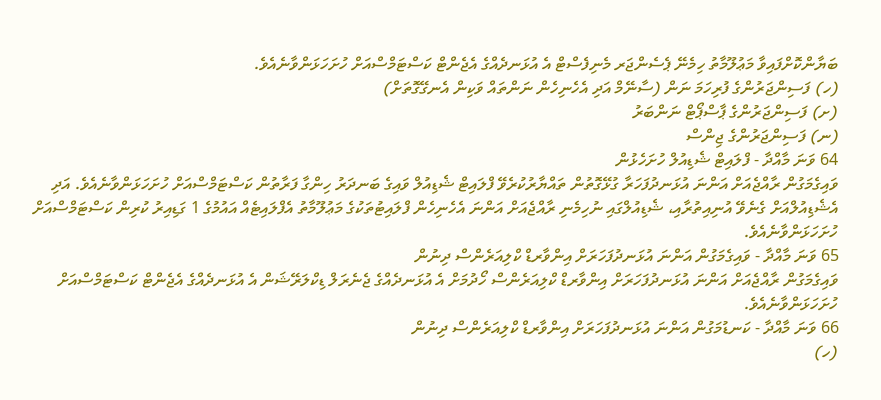ބަޔާންކޮށްފައިވާ މަޢުލޫމާތު ހިމެނޭ ޕެސެންޖަރ މެނިފެސްޓް އެ އުޅަނދެއްގެ އެޖެންޓް ކަސްޓަމްސްއަށް ހުށަހަޅަންވާނެއެވެ.
(ހ) ފަސިންޖަރުންގެ ފުރިހަމަ ނަން (ސާނޭމް އަދި އެހެނިހެން ނަންތައް ވަކިން އެނގޭގޮތަށް)
(ށ) ފަސިންޖަރުންގެ ޕާސްޕޯޓް ނަންބަރު
(ނ) ފަސިންޖަރުންގެ ޖިންސް
64 ވަނަ މާއްދާ - ފްލައިޓް ޝެޑިއުލް ހުށަހެޅުން
ވައިގެމަގުން ރާއްޖެއަށް އަންނަ އުޅަނދުފަހަރާ ގުޅޭގޮތުން ތައްޔާރުކުރެވޭ ފްލައިޓް ޝެޑިއުލް ވައިގެ ބަނދަރު ހިންގާ ފަރާތުން ކަސްޓަމްސްއަށް ހުށަހަޅަންވާނެއެވެ. އަދި އެޝެޑިއުލްއަށް ގެނެވޭ އުނިއިތުރާއި، ޝެޑިއުލްގައި ނުހިމެނި ރާއްޖެއަށް އަންނަ އެހެނިހެން ފްލައިޓުތަކުގެ މަޢުލޫމާތު އެފްލައިޓެއް އައުމުގެ 1 ގަޑިއިރު ކުރިން ކަސްޓަމްސްއަށް ހުށަހަޅަންވާނެއެވެ.
65 ވަނަ މާއްދާ - ވައިގެމަގުން އަންނަ އުޅަނދުފަހަރަށް އިންވާރޑް ކްލިއަރެންސް ދިނުން
ވައިގެމަގުން ރާއްޖެއަށް އަންނަ އުޅަނދުފަހަރަށް އިންވާރޑް ކްލިއަރެންސް ހޯދުމަށް އެ އުޅަނދެއްގެ ޖެނެރަލް ޑިކްލަރޭޝަން އެ އުޅަނދެއްގެ އެޖެންޓް ކަސްޓަމްސްއަށް ހުށަހަޅަންވާނެއެވެ.
66 ވަނަ މާއްދާ - ކަނޑުމަގުން އަންނަ އުޅަނދުފަހަރަށް އިންވާރޑް ކްލިއަރެންސް ދިނުން
(ހ)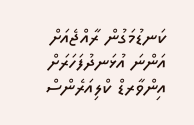ކަނޑުމަގުން ރާއްޖެއަށް އަންނަ އުޅަނދުފަހަރަށް އިންވާރޑް ކްލިއަރެންސް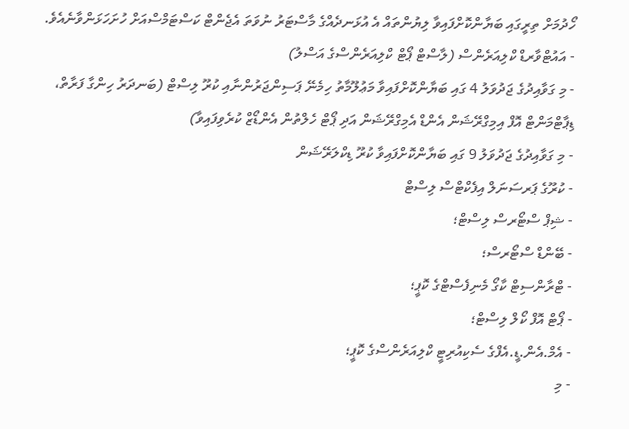ހޯދުމަށް ތިރީގައި ބަޔާންކޮށްފައިވާ ލިޔުންތައް އެ އުޅަނދެއްގެ މާސްޓަރު ނުވަތަ އެޖެންޓް ކަސްޓަމްސްއަށް ހުށަހަޅަންވާނެއެވެ.
- އައުޓްވާރޑް ކްލިއަރެންސް (ލާސްޓް ޕޯޓް ކްލިއަރެންސްގެ އަސްލު)
- މި ގަވާއިދުގެ ޖަދުވަލު 4 ގައި ބަޔާންކޮށްފައިވާ މަޢުލޫމާތު ހިމެނޭ ޕަސިންޖަރުންނާއި ކުރޫ ލިސްޓް (ބަނދަރު ހިންގާ ފަރާތް، ޑިޕާޓްމަންޓް އޮފް އިމިގްރޭޝަން އެންޑް އެމިގްރޭޝަން އަދި ޕޯޓް ހެލްތުން އެންޑޯޒް ކުރެވިފައިވާ)
- މި ގަވާއިދުގެ ޖަދުވަލު 9 ގައި ބަޔާންކޮށްފައިވާ ކުރޫ ޑިކްލަރޭޝަން
- ކުރޫގެ ޕަރސަނަލް އިފެކްޓްސް ލިސްޓް
- ޝިޕް ސްޓޯރސް ލިސްޓް؛
- ބޭންޑް ސްޓޯރސް؛
- ޓްރާންސިޓް ކާގޯ މެނިފެސްޓްގެ ކޮޕީ؛
- ޕޯޓް އޮފް ކޯލް ލިސްޓް؛
- އެމް.އެން.ޑީ.އެފްގެ ސެކިއުރިޓީ ކްލިއަރެންސްގެ ކޮޕީ؛
- މި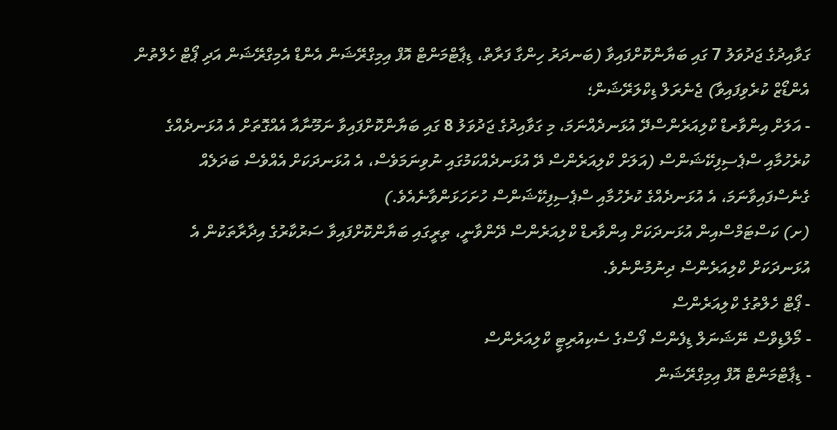ގަވާއިދުގެ ޖަދުވަލު 7 ގައި ބަޔާންކޮށްފައިވާ (ބަނދަރު ހިންގާ ފަރާތް، ޑިޕާޓްމަންޓް އޮފް އިމިގްރޭޝަން އެންޑް އެމިގްރޭޝަން އަދި ޕޯޓް ހެލްތުން އެންޑޯޒް ކުރެވިފައިވާ) ޖެނެރަލް ޑިކްލަރޭޝަން؛
- އަލަށް އިންވާރޑް ކްލިއަރެންސްދޭ އުޅަނދެއްނަމަ، މި ގަވާއިދުގެ ޖަދުވަލު 8 ގައި ބަޔާންކޮށްފައިވާ ނަމޫނާއާ އެއްގޮތަށް އެ އުޅަނދެއްގެ ކުރެހުމާއި ސްޕެސިފިކޭޝަންސް (އަލަށް ކްލިއަރެންސް ދޭ އުޅަނދެއްކަމުގައި ނުވިނަމަވެސް، އެ އުޅަނދަކަށް އެއްވެސް ބަދަލެއް ގެނެސްފައިވާނަމަ، އެ އުޅަނދެއްގެ ކުރެހުމާއި ސްޕެސިފިކޭޝަންސް ހުށަހަޅަންވާނެއެވެ.)
(ށ) ކަސްޓަމްސްއިން އުޅަނދަކަށް އިންވާރޑް ކްލިއަރެންސް ދޭންވާނީ، ތިރީގައި ބަޔާންކޮށްފައިވާ ސަރުކާރުގެ އިދާރާތަކުން އެ އުޅަނދަކަށް ކްލިއަރެންސް ދިނުމުންނެވެ.
- ޕޯޓް ހެލްތުގެ ކްލިއަރެންސް
- މޯލްޑިވްސް ނޭޝަނަލް ޑިފެންސް ފޯސްގެ ސެކިއުރިޓީ ކްލިއަރެންސް
- ޑިޕާޓްމަންޓް އޮފް އިމިގްރޭޝަން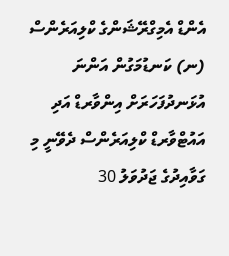އެންޑް އެމިގްރޭޝަންގެ ކްލިއަރެންސް
(ނ) ކަނޑުމަގުން އަންނަ އުޅަނދުފަހަރަށް އިންވާރޑް އަދި އައުޓްވާރޑް ކްލިއަރެންސް ދެވޭނީ މި ގަވާއިދުގެ ޖަދުވަލު 30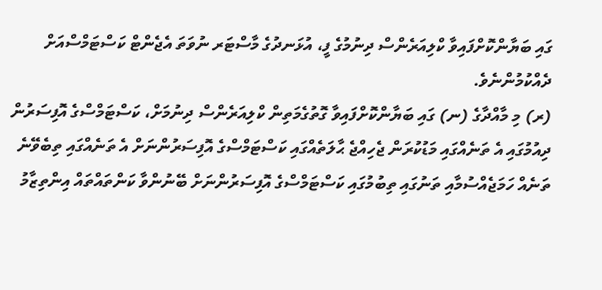ގައި ބަޔާންކޮށްފައިވާ ކްލިއަރެންސް ދިނުމުގެ ފީ، އުޅަނދުގެ މާސްޓަރ ނުވަތަ އެޖެންޓް ކަސްޓަމްސްއަށް ދެއްކުމުންނެވެ.
(ރ) މި މާއްދާގެ (ނ) ގައި ބަޔާންކޮށްފައިވާ ގޮތުގެމަތިން ކްލިއަރެންސް ދިނުމަށް، ކަސްޓަމްސްގެ އޮފިސަރުން ދިއުމުގައި އެ ތަނެއްގައި މަޑުކުރަން ޖެހިއްޖެ ޙާލަތެއްގައި ކަސްޓަމްސްގެ އޮފިސަރުންނަށް އެ ތަނެއްގައި ތިބެވޭނެ ތަނެއް ހަމަޖެއްސުމާއި ތަނުގައި ތިބުމުގައި ކަސްޓަމްސްގެ އޮފިސަރުންނަށް ބޭނުންވާ ކަންތައްތައް އިންތިޒާމު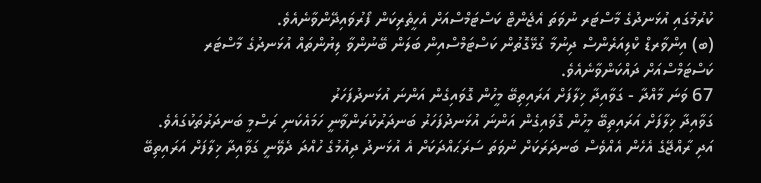ކުރުމުގައި އުޅަނދުގެ މާސްޓަރ ނުވަތަ އެޖެންޓް ކަސްޓަމްސްއަށް އެހީތެރިކަން ފޯރުވައިދޭންވާނެއެވެ.
(ބ) އިންވާރޑް ކްލިއަރެންސް ދިނުމާ ގުޅޭގޮތުން ކަސްޓަމްސްއިން ބަލަން ބޭނުންވާ ލިޔުންތައް އުޅަނދުގެ މާސްޓަރ ކަސްޓަމްސްއަށް ދައްކަންވާނެއެވެ.
67 ވަނަ މާއްދާ - ގަވާއިދާ ޚިލާފަށް އަރައިތިބޭ މީހުން ގޮވައިގެން އަންނަ އުޅަނދުފަހަރު
ގަވާއިދާ ޚިލާފަށް އަރައިތިބޭ މީހުން ގޮވައިގެން އަންނަ އުޅަނދުފަހަރު ބަނދަރުކުރަންވާނީ ހަމައެކަނި ރަސްމީ ބަނދަރުތަކުގައެވެ. އަދި ރާއްޖޭގެ އެހެން އެއްވެސް ބަނދަރަކަށް ނުވަތަ ސަރަޙައްދަކަށް އެ އުޅަނދު ދިއުމުގެ ހުއްދަ ދެވޭނީ ގަވާއިދާ ޚިލާފަށް އަރައިތިބޭ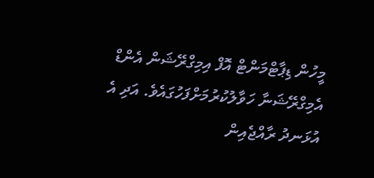މީހުން ޑިޕާޓްމަންޓް އޮފް އިމިގްރޭޝަން އެންޑް އެމިގްރޭޝަނާ ހަވާލުކުރުމަށްފަހުގައެވެ. އަދި އެ އުޅަނދު ރާއްޖެއިން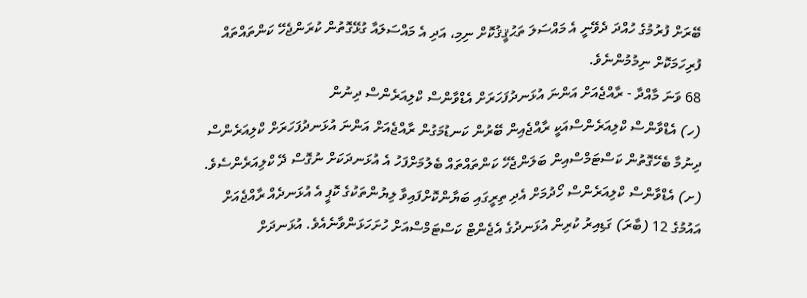ބޭރަށް ފުރުމުގެ ހުއްދަ ދެވޭނީ އެ މައްސަލަ ތަޙުޤީޤުކޮށް ނިމި، އަދި އެ މައްސަލައާ ގުޅޭގޮތުން ކުރަންޖެހޭ ކަންތައްތައް ފުރިހަމަކޮށް ނިމުމުންނެވެ.
68 ވަނަ މާއްދާ - ރާއްޖެއަށް އަންނަ އުޅަނދުފަހަރަށް އެޑްވާންސް ކްލިއަރެންސް ދިނުން
(ހ) އެޑްވާންސް ކްލިއަރެންސްއަކީ ރާއްޖެއިން ބޭރުން ކަނޑުމަގުން ރާއްޖެއަށް އަންނަ އުޅަނދުފަހަރަށް ކްލިއަރެންސް ދިނުމާ ބެހޭގޮތުން ކަސްޓަމްސްއިން ބަލަންޖެހޭ ކަންތައްތައް ބެލުމަށްފަހު އެ އުޅަނދަކަށް ނުގޮސް ދޭ ކްލިއަރެންސެވެ.
(ށ) އެޑްވާންސް ކްލިއަރެންސް ހޯދުމަށް އެދި ތިރީގައި ބަޔާންކޮށްފައިވާ ލިޔުންތަކުގެ ކޮޕީ އެ އުޅަނދެއް ރާއްޖެއަށް އައުމުގެ 12 (ބާރަ) ގަޑިއިރު ކުރިން އުޅަނދުގެ އެޖެންޓް ކަސްޓަމްސްއަށް ހުށަހަޅަންވާނެއެވެ. އުޅަނދަށް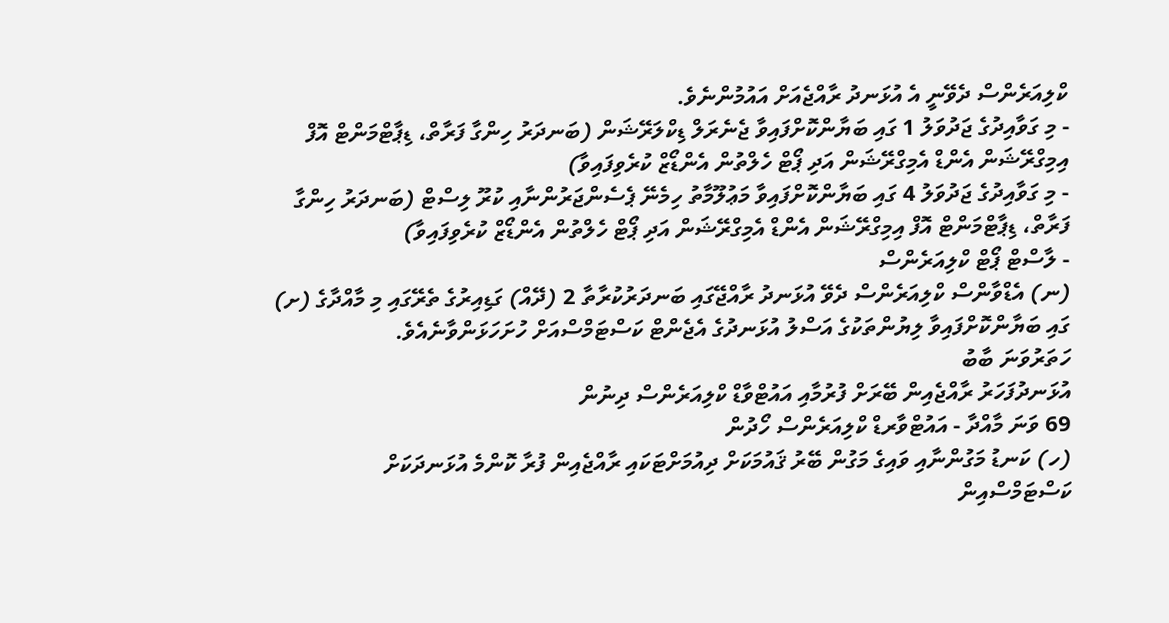ކްލިއަރެންސް ދެވޭނީ އެ އުޅަނދު ރާއްޖެއަށް އައުމުންނެވެ.
- މި ގަވާއިދުގެ ޖަދުވަލު 1 ގައި ބަޔާންކޮށްފައިވާ ޖެނެރަލް ޑިކްލަރޭޝަން (ބަނދަރު ހިންގާ ފަރާތް، ޑިޕާޓްމަންޓް އޮފް އިމިގްރޭޝަން އެންޑް އެމިގްރޭޝަން އަދި ޕޯޓް ހެލްތުން އެންޑޯޒް ކުރެވިފައިވާ)
- މި ގަވާއިދުގެ ޖަދުވަލު 4 ގައި ބަޔާންކޮށްފައިވާ މަޢުލޫމާތު ހިމެނޭ ޕެސެންޖަރުންނާއި ކުރޫ ލިސްޓް (ބަނދަރު ހިންގާ ފަރާތް، ޑިޕާޓްމަންޓް އޮފް އިމިގްރޭޝަން އެންޑް އެމިގްރޭޝަން އަދި ޕޯޓް ހެލްތުން އެންޑޯޒް ކުރެވިފައިވާ)
- ލާސްޓް ޕޯޓް ކްލިއަރެންސް
(ނ) އެޑްވާންސް ކްލިއަރެންސް ދެވޭ އުޅަނދު ރާއްޖޭގައި ބަނދަރުކުރާތާ 2 (ދޭއް) ގަޑިއިރުގެ ތެރޭގައި މި މާއްދާގެ (ށ) ގައި ބަޔާންކޮށްފައިވާ ލިޔުންތަކުގެ އަސްލު އުޅަނދުގެ އެޖެންޓް ކަސްޓަމްސްއަށް ހުށަހަޅަންވާނެއެވެ.
ހަތަރުވަނަ ބާބު
އުޅަނދުފަހަރު ރާއްޖެއިން ބޭރަށް ފުރުމާއި އައުޓްވާޑް ކްލިއަރެންސް ދިނުން
69 ވަނަ މާއްދާ - އައުޓްވާރޑް ކްލިއަރެންސް ހޯދުން
(ހ) ކަނޑު މަގުންނާއި ވައިގެ މަގުން ބޭރު ޤައުމަކަށް ދިއުމަށްޓަކައި ރާއްޖެއިން ފުރާ ކޮންމެ އުޅަނދަކަށް ކަސްޓަމްސްއިން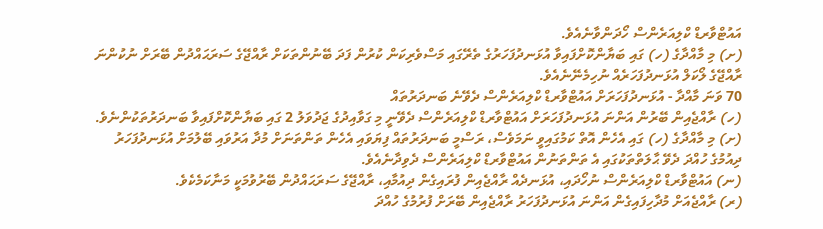އައުޓްވާރޑް ކްލިއަރެންސް ހޯދަންވާނެއެވެ.
(ށ) މި މާއްދާގެ (ހ) ގައި ބަޔާންކޮށްފައިވާ އުޅަނދުފަހަރުގެ ތެރޭގައި މަސްވެރިކަން ކުރުން ފަދަ ބޭނުންތަކަށް ރާއްޖޭގެ ސަރަޙައްދުން ބޭރަށް ނުކުންނަ ރާއްޖޭގެ ލޯކަލް އުޅަނދުފަހަރެއް ނުހިމެނޭނެއެވެ.
70 ވަނަ މާއްދާ - އުޅަނދުފަހަރަށް އައުޓްވާރޑް ކްލިއަރެންސް ދެވޭނެ ބަނދަރުތައް
(ހ) ރާއްޖެއިން ބޭރުން އަންނަ އުޅަނދުފަހަރަށް އައުޓްވާރޑް ކްލިއަރެންސް ދެވޭނީ މި ގަވާއިދުގެ ޖަދުވަލު 2 ގައި ބަޔާންކޮށްފައިވާ ބަނދަރުތަކުންނެވެ.
(ށ) މި މާއްދާގެ (ހ) ގައި އެހެން އޮތް ކަމުގައިވީ ނަމަވެސް، ރަސްމީ ބަނދަރުތައް ފިޔަވައި އެހެން ތަންތަނަށް މުދާ އަރުވައި ބޭލުމަށް އުޅަނދުފަހަރު ދިއުމުގެ ހުއްދަ ދެވޭ ޙާލަތްތަކުގައި އެ ތަންތަނުން އައުޓްވާރޑް ކްލިއަރެންސް ދެވިދާނެއެވެ.
(ނ) އައުޓްވާރޑް ކްލިއަރެންސް ނުހޯދައި، އުޅަނދެއް ރާއްޖެއިން ފުރައިގެން ދިއުމާއި، ރާއްޖޭގެ ސަރަޙައްދުން ބޭރުވުމަކީ މަނާކަމެކެވެ.
(ރ) ރާއްޖެއަށް މުދާހިފައިގެން އަންނަ އުޅަނދުފަހަރު ރާއްޖެއިން ބޭރަށް ފުރުމުގެ ހުއްދަ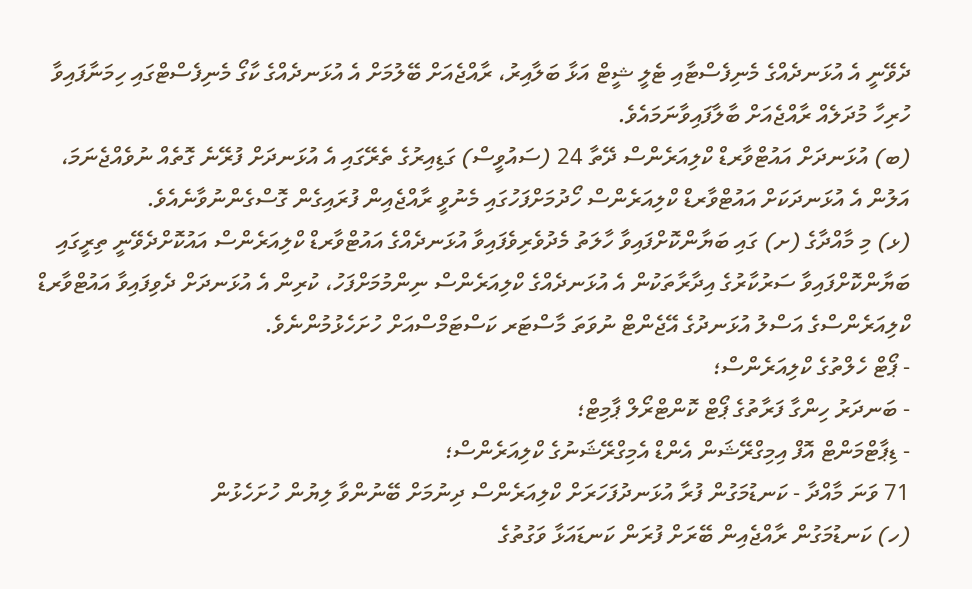ދެވޭނީ އެ އުޅަނދެއްގެ މެނިފެސްޓާއި ޓެލީ ޝީޓް އަޅާ ބަލާއިރު، ރާއްޖެއަށް ބޭލުމަށް އެ އުޅަނދެއްގެ ކާގޯ މެނިފެސްޓްގައި ހިމަނާފައިވާ ހުރިހާ މުދަލެއް ރާއްޖެއަށް ބާލާފައިވާނަމައެވެ.
(ބ) އުޅަނދަށް އައުޓްވާރޑް ކްލިއަރެންސް ދޭތާ 24 (ސައުވީސް) ގަޑިއިރުގެ ތެރޭގައި އެ އުޅަނދަށް ފުރޭނެ ގޮތެއް ނުވެއްޖެނަމަ، އަލުން އެ އުޅަނދަކަށް އައުޓްވާރޑް ކްލިއަރެންސް ހޯދުމަށްފަހުގައި މެނުވީ ރާއްޖެއިން ފުރައިގެން ގޮސްގެންނުވާނެއެވެ.
(ޅ) މި މާއްދާގެ (ށ) ގައި ބަޔާންކޮށްފައިވާ ހާލަތު މެދުވެރިވެފައިވާ އުޅަނދެއްގެ އައުޓްވާރޑް ކްލިއަރެންސް އައުކޮށްދެވޭނީ ތިރީގައި ބަޔާންކޮށްފައިވާ ސަރުކާރުގެ އިދާރާތަކުން އެ އުޅަނދެއްގެ ކްލިއަރެންސް ނިންމުމަށްފަހު، ކުރިން އެ އުޅަނދަށް ދެވިފައިވާ އައުޓްވާރޑް ކްލިއަރެންސްގެ އަސްލު އުޅަނދުގެ އޭޖެންޓް ނުވަތަ މާސްޓަރ ކަސްޓަމްސްއަށް ހުށަހެޅުމުންނެވެ.
- ޕޯޓް ހެލްތުގެ ކްލިއަރެންސް؛
- ބަނދަރު ހިންގާ ފަރާތުގެ ޕޯޓް ކޮންޓްރޯލް ޕާމިޓް؛
- ޑިޕާޓްމަންޓް އޮފް އިމިގްރޭޝަން އެންޑް އެމިގްރޭޝަނުގެ ކްލިއަރެންސް؛
71 ވަނަ މާއްދާ - ކަނޑުމަގުން ފުރާ އުޅަނދުފަހަރަށް ކްލިއަރެންސް ދިނުމަށް ބޭނުންވާ ލިޔުން ހުށަހެޅުން
(ހ) ކަނޑުމަގުން ރާއްޖެއިން ބޭރަށް ފުރަން ކަނޑައަޅާ ވަގުތުގެ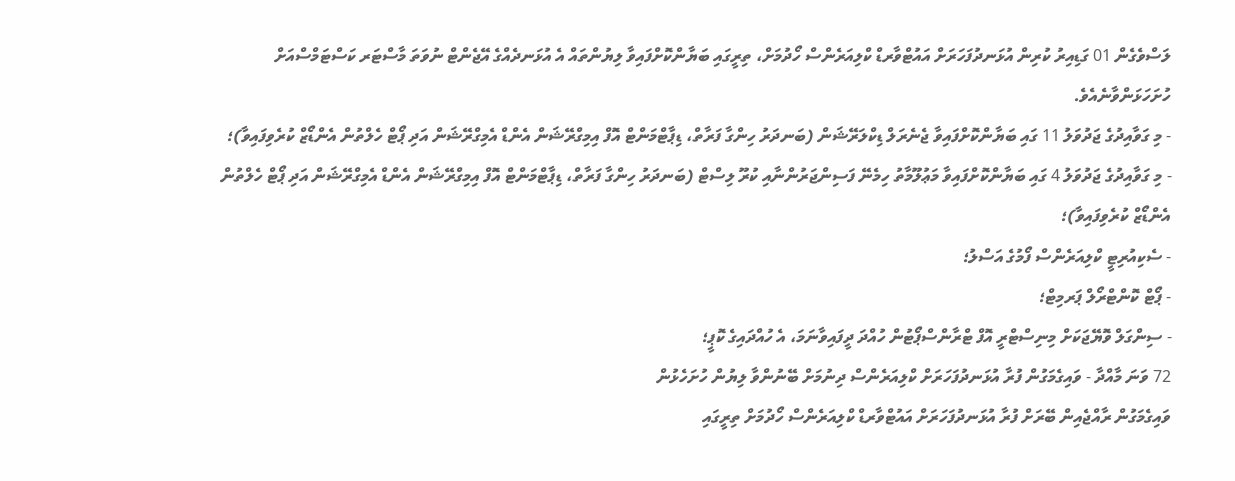ލަސްވެގެން 01 ގަޑިއިރު ކުރިން އުޅަނދުފަހަރަށް އައުޓްވާރޑް ކްލިއަރެންސް ހޯދުމަށް، ތިރީގައި ބަޔާންކޮށްފައިވާ ލިޔުންތައް އެ އުޅަނދެއްގެ އޭޖެންޓް ނުވަތަ މާސްޓަރ ކަސްޓަމްސްއަށް ހުށަހަޅަންވާނެއެވެ.
- މި ގަވާއިދުގެ ޖަދުވަލު 11 ގައި ބަޔާންކޮށްފައިވާ ޖެނެރަލް ޑިކްލަރޭޝަން (ބަނދަރު ހިންގާ ފަރާތް، ޑިޕާޓްމަންޓް އޮފް އިމިގްރޭޝަން އެންޑް އެމިގްރޭޝަން އަދި ޕޯޓް ހެލްތުން އެންޑޯޒް ކުރެވިފައިވާ)؛
- މި ގަވާއިދުގެ ޖަދުވަލު 4 ގައި ބަޔާންކޮށްފައިވާ މަޢުލޫމާތު ހިމެނޭ ފަސިންޖަރުންނާއި ކުރޫ ލިސްޓް (ބަނދަރު ހިންގާ ފަރާތް، ޑިޕާޓްމަންޓް އޮފް އިމިގްރޭޝަން އެންޑް އެމިގްރޭޝަން އަދި ޕޯޓް ހެލްތުން އެންޑޯޒް ކުރެވިފައިވާ)؛
- ސެކިއުރިޓީ ކްލިއަރެންސް ފޯމުގެ އަސްލު؛
- ޕޯޓް ކޮންޓްރޯލް ޕަރމިޓް؛
- ސިންގަލް ވޮޔޭޖަކަށް މިނިސްޓްރީ އޮފް ޓްރާންސްޕޯޓުން ހުއްދަ ދީފައިވާނަމަ، އެ ހުއްދައިގެ ކޮޕީ؛
72 ވަނަ މާއްދާ - ވައިގެމަގުން ފުރާ އުޅަނދުފަހަރަށް ކްލިއަރެންސް ދިނުމަށް ބޭނުންވާ ލިޔުން ހުށަހެޅުން
ވައިގެމަގުން ރާއްޖެއިން ބޭރަށް ފުރާ އުޅަނދުފަހަރަށް އައުޓްވާރޑް ކްލިއަރެންސް ހޯދުމަށް ތިރީގައި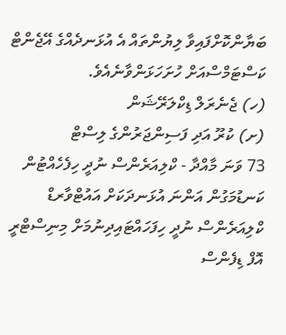ބަޔާންކޮށްފައިވާ ލިޔުންތައް އެ އުޅަނދެއްގެ އޭޖެންޓް ކަސްޓަމްސްއަށް ހުށަހަޅަންވާނެއެވެ.
(ހ) ޖެނެރަލް ޑިކްލަރޭޝަން
(ށ) ކުރޫ އަދި ފަސިންޖަރުންގެ ލިސްޓް
73 ވަނަ މާއްދާ - ކްލިއަރެންސް ނުދީ ހިފެހެއްޓުން
ކަނޑުމަގުން އަންނަ އުޅަނދަކަށް އައުޓްވާރޑް ކްލިއަރެންސް ނުދީ ހިފަހައްޓައިދިނުމަށް މިނިސްޓްރީ އޮފް ޑިފެންސް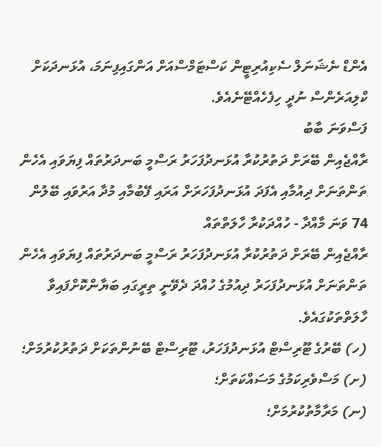އެންޑް ނެޝަނަލް ސެކިއުރިޓީން ކަސްޓަމްސްއަށް އަންގައިފިނަމަ، އުޅަނދަކަށް ކްލިއަރެންސް ނުދީ ހިފެހެއްޓޭނެއެވެ.
ފަސްވަނަ ބާބު
ރާއްޖެއިން ބޭރަށް ދަތުރުކުރާ އުޅަނދުފަހަރު ރަސްމީ ބަނދަރުތައް ފިޔަވައި އެހެން ތަންތަނަށް ދިއުމާއި އެފަދަ އުޅަނދުފަހަރަށް އަރައި ފޭބުމާއި މުދާ އަރުވައި ބޭލުން
74 ވަނަ މާއްދާ - ހުއްދަކުރާ ހާލަތްތައް
ރާއްޖެއިން ބޭރަށް ދަތުރުކުރާ އުޅަނދުފަހަރު ރަސްމީ ބަނދަރުތައް ފިޔަވައި އެހެން ތަންތަނަށް އުޅަނދުފަހަރު ދިއުމުގެ ހުއްދަ ދެވޭނީ ތިރީގައި ބަޔާންކޮށްފައިވާ ހާލަތްތަކުގައެވެ.
(ހ) ބޭރުގެ ޓޫރިސްޓް އުޅަނދުފަހަރު، ޓޫރިސްޓް ބޭނުންތަކަށް ދަތުރުކުރުމަށް؛
(ށ) މަސްވެރިކަމުގެ މަސައްކަތަށް؛
(ނ) މަރާމާތުކުރުމަށް؛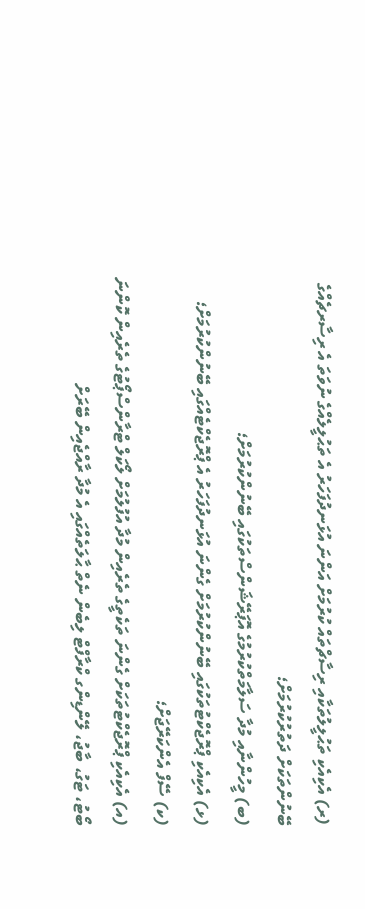(ރ) އެކިއެކި ތަޙުލީލުތަކާއި ރިސާޗްތައް ކުރުމަށް އަންނަ އުޅަނދުފަހަރު އެ ތަޙުލީލެއްގެ ނުވަތަ އެ ރިސާރޗެއްގެ ބޭނުންތަކަށް ދަތުރުކުރުމަށް؛
(ބ) މީހުންނާއި މުދާ ސަލާމަތްކުރުމުގެ އޮޕަރޭޝަންސްތަކުގައި ބޭނުންކުރުމަށް؛
(ޅ) އެކިއެކި ޕްރޮޖެކްޓުތަކުގައި ބޭނުންކުރުމަށް ގެންނަ އުޅަނދުފަހަރު އެ ޕްރޮޖެކްޓެއްގައި ބޭނުންކުރުމަށް؛
(ކ) ސޭފް އެންކަރޭޖަށް؛
(އ) އެކިއެކި ޕްރޮޖެކްޓުތަކަށް ގެންނަ ތަކެތީގެ ތެރެއިން މުދާ އުފުލުމަށް ލޯކަލް ޓްރާންސްޕޯޓުގެ ތެރެއިން ކޮންނަ ބޯޓު، ޓަގު، ބާޖު، ލޭންޑިންގ ކްރާފްޓް ލިބެން ނެތް ޙާލަތެއްގައި އެ މުދާ ރާއްޖެއިން ބޭރަށް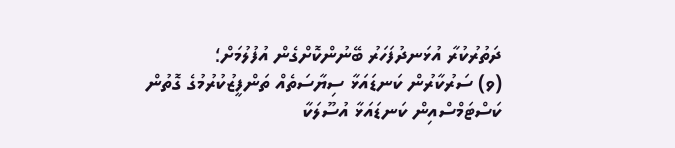ދަތުރުކުރާ އުޅަނދުފަހަރު ބޭނުންކޮށްގެން އުފުލުމަށް؛
(ވ) ސަރުކާރުން ކަނޑައަޅާ ސިޔާސަތެއް ތަންފީޒުކުރުމުގެ ގޮތުން ކަސްޓަމްސްއިން ކަނޑައަޅާ އުސޫލަކާ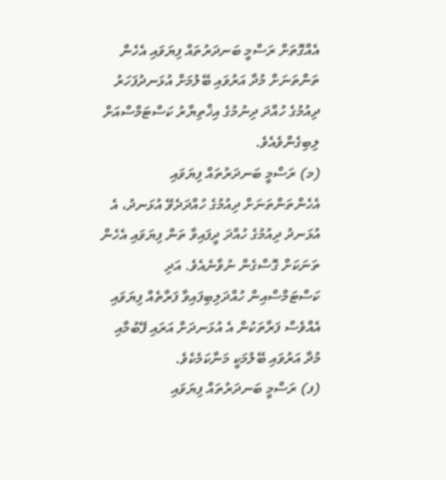އެއްގޮތަށް ރަސްމީ ބަނދަރުތައް ފިޔަވައި އެހެން ތަންތަނަށް މުދާ އަރުވައި ބޭލުމަށް އުޅަނދުފަހަރު ދިއުމުގެ ހުއްދަ ދިނުމުގެ އިޚްތިޔާރު ކަސްޓަމްސްއަށް ލިބިގެންވެއެވެ.
(މ) ރަސްމީ ބަނދަރުތައް ފިޔަވައި އެހެންތަންތަނަށް ދިއުމުގެ ހުއްދަދެވޭ އުޅަނދު، އެ އުޅަނދު ދިއުމުގެ ހުއްދަ ދީފައިވާ ތަން ފިޔަވައި އެހެން ތަނަކަށް ގޮސްގެން ނުވާނެއެވެ. އަދި ކަސްޓަމްސްއިން ހުއްދަލިބިފައިވާ ފަރާތެއް ފިޔަވައި އެއްވެސް ފަރާތަކުން އެ އުޅަނދަށް އަރައި ފޭބުމާއި މުދާ އަރުވައި ބޭލުމަކީ މަނާކަމެކެވެ.
(ފ) ރަސްމީ ބަނދަރުތައް ފިޔަވައި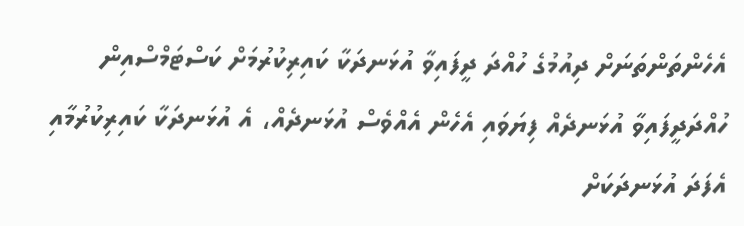އެހެންތަންތަނަށް ދިއުމުގެ ހުއްދަ ދީފައިވާ އުޅަނދަކާ ކައިރިކުރުމަށް ކަސްޓަމްސްއިން ހުއްދަދީފައިވާ އުޅަނދެއް ފިޔަވައި އެހެން އެއްވެސް އުޅަނދެއް، އެ އުޅަނދަކާ ކައިރިކުރުމާއި އެފަދަ އުޅަނދަކަށް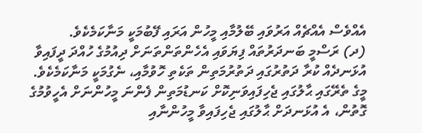އެއްވެސް އެއްޗެއް އަރުވައި ބޭލުމާއި މީހުން އަރައި ފޭބުމަކީ މަނާކަމެކެވެ.
(ދ) ރަސްމީ ބަނދަރުތައް ފިޔަވައި އެހެންތަންތަނަށް ދިއުމުގެ ހުއްދަ ދީފައިވާ އުޅަނދެއް ކުރާ ދަތުރުގައި ދަތުރުމަތިން ތަކެތި ހޮވުމާއި، ނެގުމަކީ މަނާކަމެކެވެ. މީގެ ތެރޭގައި ޙާލުގައި ޖެހިފައިވަނިކޮށް ކަނޑުމަތިން ފެންނަ މީހުންނަށް އެހީވުމުގެ ގޮތުން، އެ އުޅަނދަށް ޙާލުގައި ޖެހިފައިވާ މީހުންނާއި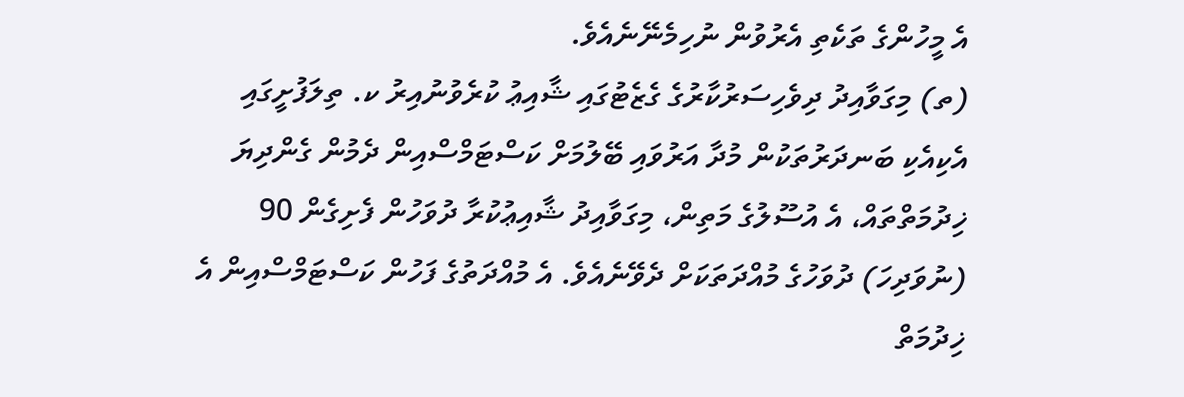އެ މީހުންގެ ތަކެތި އެރުވުން ނުހިމެނޭނެއެވެ.
(ތ) މިގަވާއިދު ދިވެހިސަރުކާރުގެ ގެޒެޓުގައި ޝާއިޢު ކުރެވުނުއިރު ކ. ތިލަފުށީގައި އެކިއެކި ބަނދަރުތަކުން މުދާ އަރުވައި ބޭލުމަށް ކަސްޓަމްސްއިން ދެމުން ގެންދިޔަ ޚިދުމަތްތައް، އެ އުސޫލުގެ މަތިން، މިގަވާއިދު ޝާއިޢުކުރާ ދުވަހުން ފެށިގެން 90 (ނުވަދިހަ) ދުވަހުގެ މުއްދަތަކަށް ދެވޭނެއެވެ. އެ މުއްދަތުގެ ފަހުން ކަސްޓަމްސްއިން އެ ޚިދުމަތް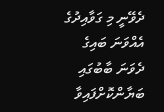ދެވޭނީ މި ގަވާއިދުގެ އެއްވަނަ ބައިގެ ދެވަނަ ބާބުގައި ބަޔާންކޮށްފައިވާ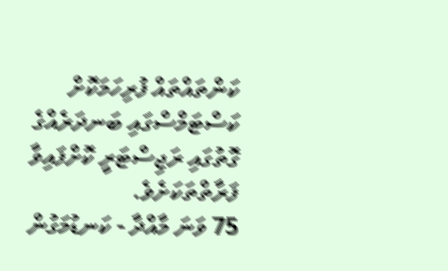ކަންތައްތައް ފުރިހަމަކޮށް ކަސްޓަމްސްގައި ބަނދަރެއްގެ ގޮތުގައި ރަޖިސްޓަރީ ކޮށްފައިވާ ފަރާތްތަކަށެވެ.
75 ވަނަ މާއްދާ - ކަނޑުމަގުން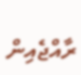ރާއްޖެއިން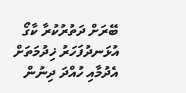ބޭރަށް ދަތުރުކުރާ ކާގޯ އުޅަނދުފަހަރު ޚިދުމަތަށް އެދުމާއި ހުއްދަ ދިނުން